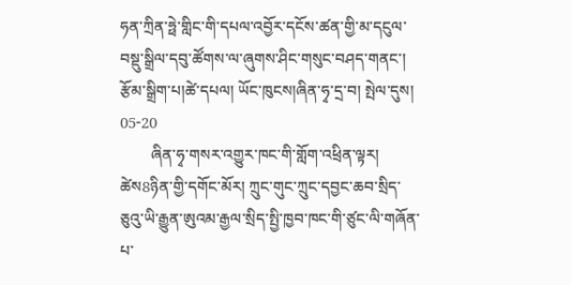ཧན་ཀྲིན་ཧྥེ་གླིང་གི་དཔལ་འབྱོར་དངོས་ཚན་གྱི་མ་དངུལ་བསྡུ་སྒྲིལ་དབུ་ཚོགས་ལ་ཞུགས་ཤིང་གསུང་བཤད་གནང་།
རྩོམ་སྒྲིག་པ།ཚེ་དཔལ། ཡོང་ཁུངས།ཞིན་ཧྭ་དྲ་བ། སྤེལ་དུས། 05-20
        ཞིན་ཧྭ་གསར་འགྱུར་ཁང་གི་གློག་འཕྲིན་ལྟར། ཚེས8ཉིན་གྱི་དགོང་མོར། ཀྲུང་གུང་ཀྲུང་དབྱང་ཆབ་སྲིད་ཅུའུ་ཡི་རྒྱུན་ཨུའམ་རྒྱལ་སྲིད་སྤྱི་ཁྱབ་ཁང་གི་ཙུང་ལི་གཞོན་པ་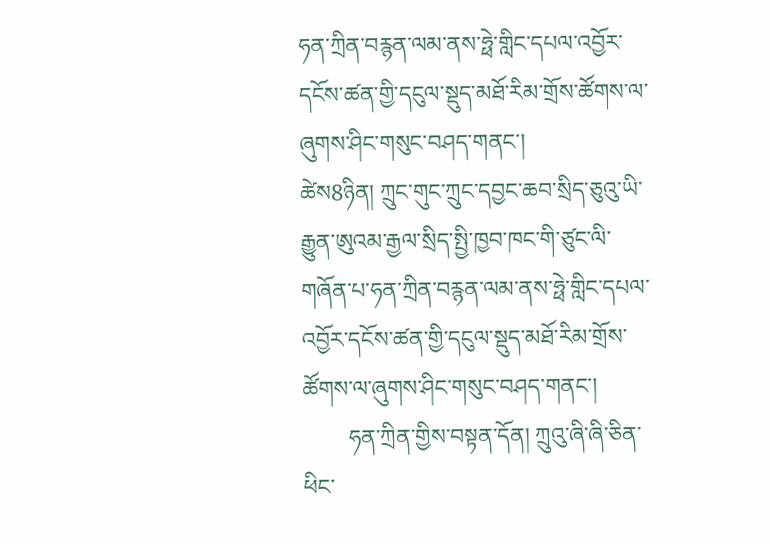ཧན་ཀྲིན་བརྙན་ལམ་ནས་ཧྥེ་གླིང་དཔལ་འབྱོར་དངོས་ཚན་གྱི་དངུལ་སྡུད་མཐོ་རིམ་གྲོས་ཚོགས་ལ་ཞུགས་ཤིང་གསུང་བཤད་གནང་།
ཚེས8ཉིན། ཀྲུང་གུང་ཀྲུང་དབྱང་ཆབ་སྲིད་ཅུའུ་ཡི་རྒྱུན་ཨུའམ་རྒྱལ་སྲིད་སྤྱི་ཁྱབ་ཁང་གི་ཙུང་ལི་གཞོན་པ་ཧན་ཀྲིན་བརྙན་ལམ་ནས་ཧྥེ་གླིང་དཔལ་འབྱོར་དངོས་ཚན་གྱི་དངུལ་སྡུད་མཐོ་རིམ་གྲོས་ཚོགས་ལ་ཞུགས་ཤིང་གསུང་བཤད་གནང་།
        ཧན་ཀྲིན་གྱིས་བསྟན་དོན། ཀྲུའུ་ཞི་ཞི་ཅིན་ཕིང་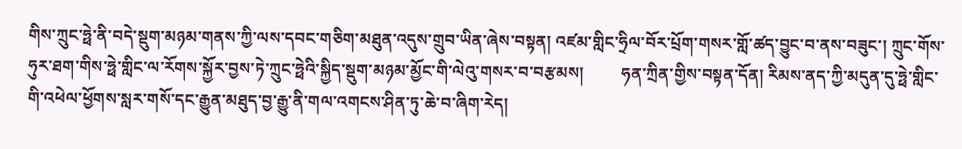གིས་ཀྲུང་ཧྥེ་ནི་བདེ་སྡུག་མཉམ་གནས་ཀྱི་ལས་དབང་གཅིག་མཐུན་འདུས་གྲུབ་ཡིན་ཞེས་བསྟན། འཛམ་གླིང་ཧྲིལ་བོར་པྲོག་གསར་གློ་ཚད་བྱུང་བ་ནས་བཟུང་། ཀྲུང་གོས་ཧུར་ཐག་གིས་ཧྥེ་གླིང་ལ་རོགས་སྐྱོར་བྱས་ཏེ་ཀྲུང་ཧྥེའི་སྐྱིད་སྡུག་མཉམ་མྱོང་གི་ལེའུ་གསར་བ་བརྩམས།         ཧན་ཀྲིན་གྱིས་བསྟན་དོན། རིམས་ནད་ཀྱི་མདུན་དུ་ཧྥེ་གླིང་གི་འཕེལ་ཕྱོགས་སླར་གསོ་དང་རྒྱུན་མཐུད་བྱ་རྒྱུ་ནི་གལ་འགངས་ཤིན་ཏུ་ཆེ་བ་ཞིག་རེད།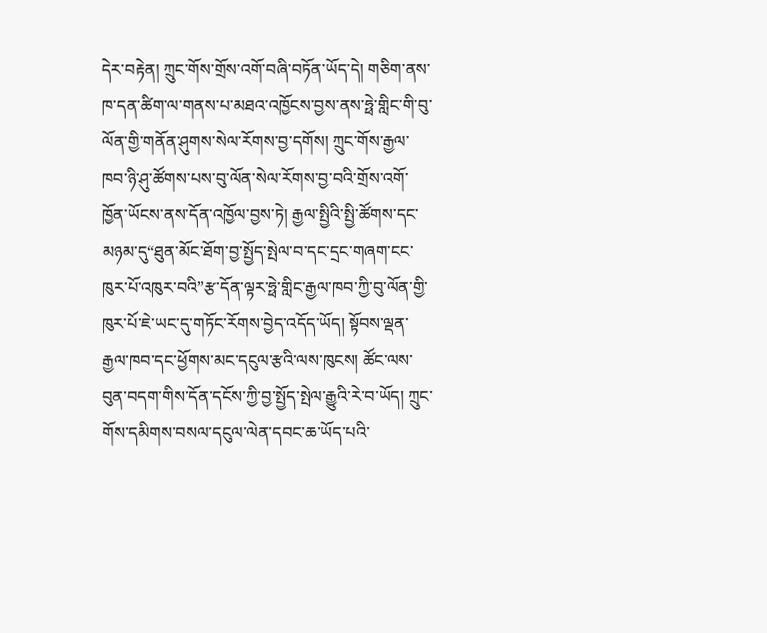དེར་བརྟེན། ཀྲུང་གོས་གྲོས་འགོ་བཞི་བཏོན་ཡོད་དེ། གཅིག་ནས་ཁ་དན་ཚིག་ལ་གནས་པ་མཐའ་འཁྱོངས་བྱས་ནས་ཧྥེ་གླིང་གི་བུ་ལོན་གྱི་གནོན་ཤུགས་སེལ་རོགས་བྱ་དགོས། ཀྲུང་གོས་རྒྱལ་ཁབ་ཉི་ཤུ་ཚོགས་པས་བུ་ལོན་སེལ་རོགས་བྱ་བའི་གྲོས་འགོ་ཁྱོན་ཡོངས་ནས་དོན་འཁྱོལ་བྱས་ཏེ། རྒྱལ་སྤྱིའི་སྤྱི་ཚོགས་དང་མཉམ་དུ“ཐུན་མོང་ཐོག་བྱ་སྤྱོད་སྤེལ་བ་དང་དྲང་གཞག་ངང་ཁུར་པོ་འཁུར་བའི”རྩ་དོན་ལྟར་ཧྥེ་གླིང་རྒྱལ་ཁབ་ཀྱི་བུ་ལོན་གྱི་ཁུར་པོ་ཇེ་ཡང་དུ་གཏོང་རོགས་བྱེད་འདོད་ཡོད། སྟོབས་ལྡན་རྒྱལ་ཁབ་དང་ཕྱོགས་མང་དངུལ་རྩའི་ལས་ཁུངས། ཚོང་ལས་བུན་བདག་གིས་དོན་དངོས་ཀྱི་བྱ་སྤྱོད་སྤེལ་རྒྱུའི་རེ་བ་ཡོད། ཀྲུང་གོས་དམིགས་བསལ་དངུལ་ལེན་དབང་ཆ་ཡོད་པའི་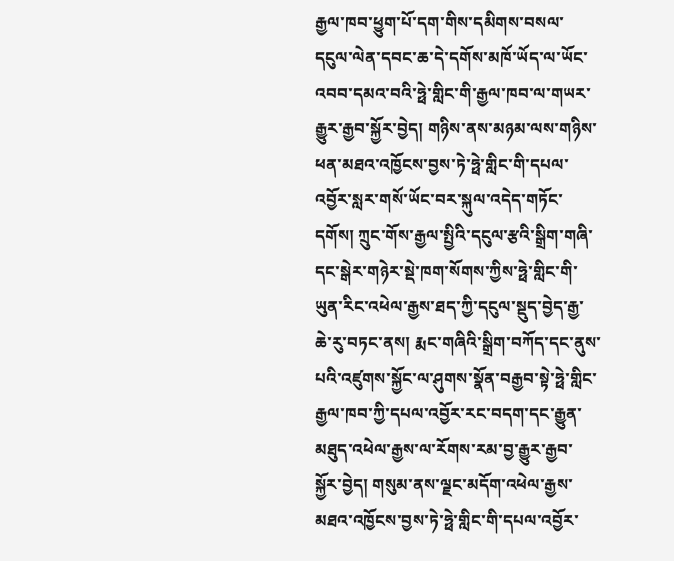རྒྱལ་ཁབ་ཕྱུག་པོ་དག་གིས་དམིགས་བསལ་དངུལ་ལེན་དབང་ཆ་དེ་དགོས་མཁོ་ཡོད་ལ་ཡོང་འབབ་དམའ་བའི་ཧྥེ་གླིང་གི་རྒྱལ་ཁབ་ལ་གཡར་རྒྱུར་རྒྱབ་སྐྱོར་བྱེད། གཉིས་ནས་མཉམ་ལས་གཉིས་ཕན་མཐའ་འཁྱོངས་བྱས་ཏེ་ཧྥེ་གླིང་གི་དཔལ་འབྱོར་སླར་གསོ་ཡོང་བར་སྐུལ་འདེད་གཏོང་དགོས། ཀྲུང་གོས་རྒྱལ་སྤྱིའི་དངུལ་རྩའི་སྒྲིག་གཞི་དང་སྒེར་གཉེར་སྡེ་ཁག་སོགས་ཀྱིས་ཧྥེ་གླིང་གི་ཡུན་རིང་འཕེལ་རྒྱས་ཐད་ཀྱི་དངུལ་སྡུད་བྱེད་རྒྱ་ཆེ་རུ་བཏང་ནས། རྨང་གཞིའི་སྒྲིག་བཀོད་དང་ནུས་པའི་འཛུགས་སྐྱོང་ལ་ཤུགས་སྣོན་བརྒྱབ་སྟེ་ཧྥེ་གླིང་རྒྱལ་ཁབ་ཀྱི་དཔལ་འབྱོར་རང་བདག་དང་རྒྱུན་མཐུད་འཕེལ་རྒྱས་ལ་རོགས་རམ་བྱ་རྒྱུར་རྒྱབ་སྐྱོར་བྱེད། གསུམ་ནས་ལྗང་མདོག་འཕེལ་རྒྱས་མཐའ་འཁྱོངས་བྱས་ཏེ་ཧྥེ་གླིང་གི་དཔལ་འབྱོར་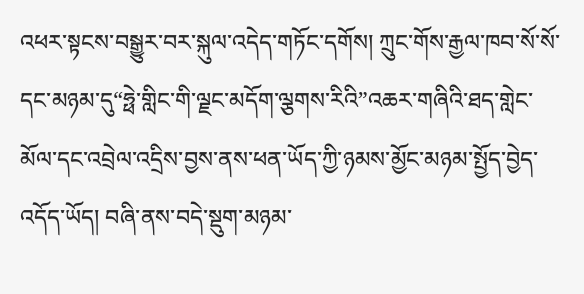འཕར་སྟངས་བསྒྱུར་བར་སྐུལ་འདེད་གཏོང་དགོས། ཀྲུང་གོས་རྒྱལ་ཁབ་སོ་སོ་དང་མཉམ་དུ“ཧྥེ་གླིང་གི་ལྗང་མདོག་ལྕགས་རིའི”འཆར་གཞིའི་ཐད་གླེང་མོལ་དང་འབྲེལ་འདྲིས་བྱས་ནས་ཕན་ཡོད་ཀྱི་ཉམས་མྱོང་མཉམ་སྤྱོད་བྱེད་འདོད་ཡོད། བཞི་ནས་བདེ་སྡུག་མཉམ་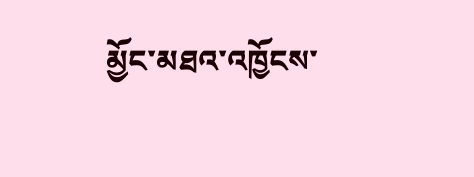མྱོང་མཐའ་འཁྱོངས་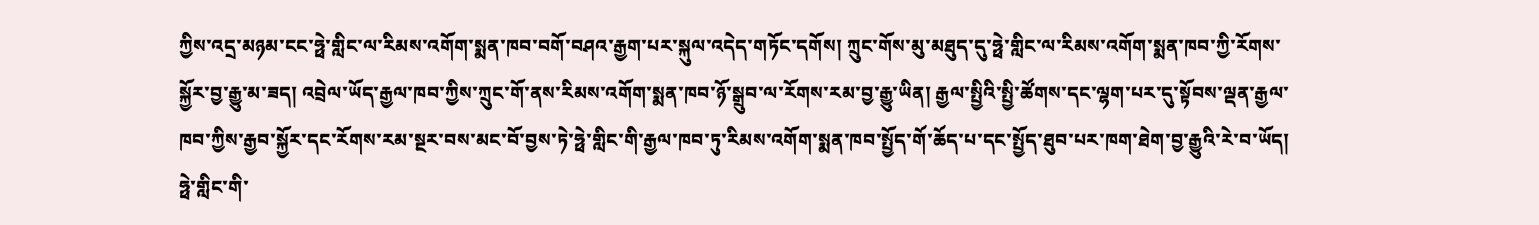ཀྱིས་འདྲ་མཉམ་ངང་ཧྥེ་གླིང་ལ་རིམས་འགོག་སྨན་ཁབ་བགོ་བཤའ་རྒྱག་པར་སྐུལ་འདེད་གཏོང་དགོས། ཀྲུང་གོས་མུ་མཐུད་དུ་ཧྥེ་གླིང་ལ་རིམས་འགོག་སྨན་ཁབ་ཀྱི་རོགས་སྐྱོར་བྱ་རྒྱུ་མ་ཟད། འབྲེལ་ཡོད་རྒྱལ་ཁབ་ཀྱིས་ཀྲུང་གོ་ནས་རིམས་འགོག་སྨན་ཁབ་ཉོ་སྒྲུབ་ལ་རོགས་རམ་བྱ་རྒྱུ་ཡིན། རྒྱལ་སྤྱིའི་སྤྱི་ཚོགས་དང་ལྷག་པར་དུ་སྟོབས་ལྡན་རྒྱལ་ཁབ་ཀྱིས་རྒྱབ་སྐྱོར་དང་རོགས་རམ་སྔར་བས་མང་བོ་བྱས་ཏེ་ཧྥེ་གླིང་གི་རྒྱལ་ཁབ་ཏུ་རིམས་འགོག་སྨན་ཁབ་སྤྱོད་གོ་ཆོད་པ་དང་སྤྱོད་ཐུབ་པར་ཁག་ཐེག་བྱ་རྒྱུའི་རེ་བ་ཡོད།
ཧྥེ་གླིང་གི་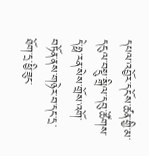དཔལ་འབྱོར་དངོས་ཚན་གྱི་མ་དངུལ་བསྡུ་སྒྲིལ་དབུ་ཚོགས་དེ་ཧྥ་རན་སེས་གྲོས་འགོ་བཏོན་ནས་གཉེར་བ་དང་དྲ་ཐོག་དྲ་ཕྱི་ཟུང་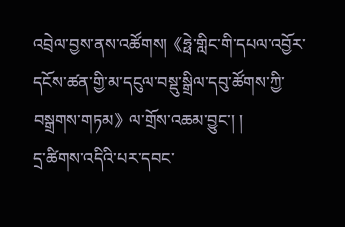འབྲེལ་བྱས་ནས་འཚོགས།《ཧྥེ་གླིང་གི་དཔལ་འབྱོར་དངོས་ཚན་གྱི་མ་དངུལ་བསྡུ་སྒྲིལ་དབུ་ཚོགས་ཀྱི་བསྒྲགས་གཏམ》ལ་གྲོས་འཆམ་བྱུང་། །
དྲ་ཚིགས་འདིའི་པར་དབང་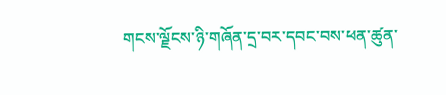གངས་ལྗོངས་ཉི་གཞོན་དྲ་བར་དབང་བས་ཕན་ཚུན་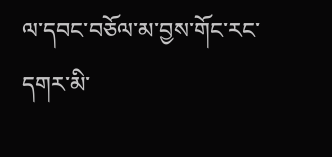ལ་དབང་བཅོལ་མ་བྱས་གོང་རང་དགར་མི་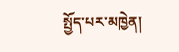སྤྱོད་པར་མཁྱེན།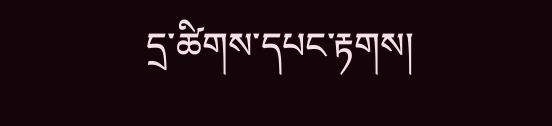དྲ་ཚིགས་དཔང་རྟགས།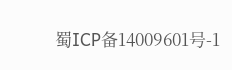蜀ICP备14009601号-1